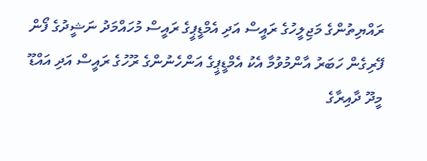ރައްޔިތުންގެ މަޖިލީހުގެ ރައީސް އަދި އެމްޑީޕީގެ ރައީސް މުހައްމަދު ނަޝީދުގެ ފޯން ފޭރިގެން ހަބަރު އާންމުވުމާ އެކު އެމްޑީޕީގެ އަންހެނުންގެ ރޫހުގެ ރައީސް އަދި އައްޑޫ މީދޫ ދާއިރާގެ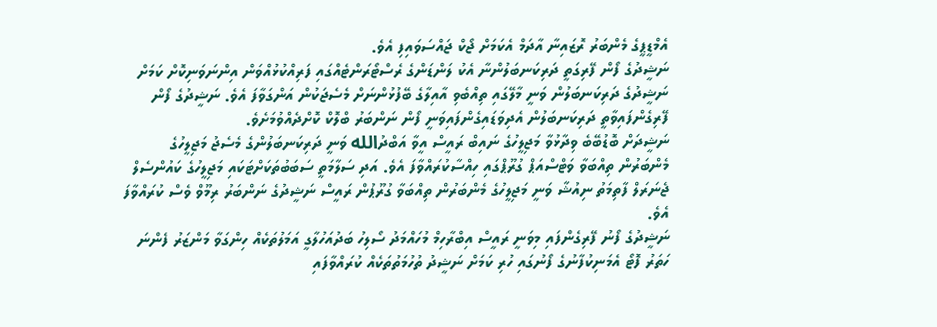އެމްޑީޕީގެ މެންބަރު ރޮޒައިނާ އާދަމް އެކަމަށް ޖޯކް ޖައްސަވައިފި އެވެ.
ނަޝީދުގެ ފޯން ފޭރިގަތީ ދަރިކަނބަލުންނާ އެކު ލަންޑަންގެ ރެސްޓޯރަންޓެއްގައި ފަރިއްކުޅުއްވަން އިންނަވަނިކޮށް ކަމަށް ނަޝީދުގެ ދަރިކަނބަލުން ވަނީ މާލޭގައި ތިއްބެވި އާއިލާގެ ބޭފުޅުންނަށް މެސެޖަކުން އަންގަވާފަ އެވެ. ނަޝީދުގެ ފޯން ފޭރިގެންފައިވާތީ ދަރިކަނބަލުން އެދިވަޑައިގެންފައިވަނީ ފޯން ނަންބަރު ބްލޮކް ކޮށްދެއްވުމަށެވެ.
ނަޝީދަށް ބޮޑުބޭބެ ވިދާޅުވާ މަޖިލީހުގެ ނައިބް ރައީސް އީވާ އަބްދުالله ވަނީ ދަރިކަނބަލުންގެ މެސެޖު މަޖިލީހުގެ މެންބަރުން ތިއްބަވާ ވަޓްސްއަޕް ގުރޫޕްގައި ހިއްސާކުރައްވާފަ އެވެ. އަދި ސަލާމަތީ ސަބަބުތަކަށްޓަކައި މަޖިލީހުގެ ކައުންސެލް ޖެނަރަލް ފާތިމަތު ނިއުޝާ ވަނީ މަޖިލީހުގެ މެންބަރުން ތިއްބަވާ ގުރޫޕުން ރައީސް ނަޝީދުގެ ނަންބަރު ރިމޫވް ވެސް ކުރައްވާފަ އެވެ.
ނަޝީދުގެ ފޯނު ފޭރިގެންފައި މިވަނީ ރައީސް އިބްރާހިމް މުހައްމަދު ސޯލިހު ބަދުއަހުލާގީ އަމަލުތަކެއް ހިންގަވާ މަންޒަރު ފެންނަ ހަތަރު ފޮޓޯ އެމަނިކުފާނުގެ ފޯނުގައި ހުރި ކަމަށް ނަޝީދު ތުހުމަތުތަކެއް ކުރައްވާފައި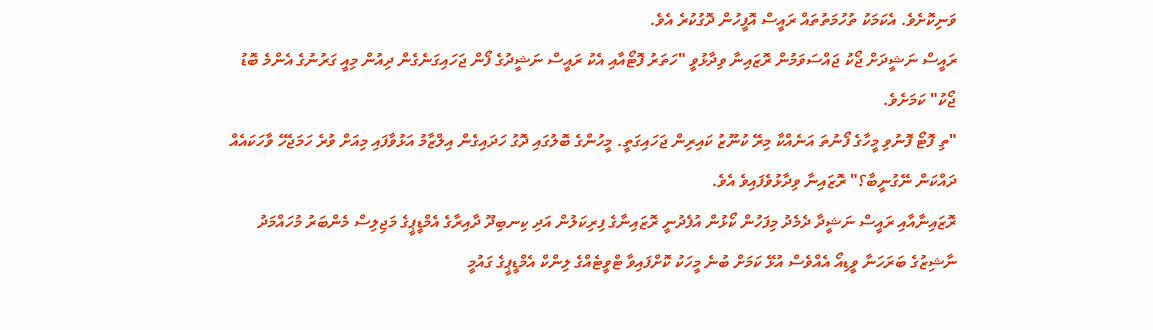ވަނިކޮށެވެ. އެކަމަކު ތުހުމަތުތައް ރައީސް އޮފީހުން ދޮގުކުރެ އެވެ.
ރައީސް ނަޝީދަށް ޖޯކު ޖައްސަވަމުން ރޮޒައިނާ ވިދާޅުވީ "ހަތަރު ފޮޓޯއާއި އެކު ރައީސް ނަޝީދުގެ ފޯން ޖަހައިގަނެގެން ދިއުން މިއީ ގަރުނުގެ އެންމެ ބޮޑު ޖޯކު" ކަމަށެވެ.
"ތި ފޮޓޯ ފޮނުވި މީހާގެ ފޯނުތަ އަނެއްކާ މިރޭ ކުނޫޒު ކައިރިން ޖަހައިގަތީ. މީހުންގެ ބޮލުގައި ދޮގު ހަދައިގެން އިލްޒާމު އަޅުވާފައި މިއަށް ވުރެ ހަމަޖެހޭ ވާހަކައެއް ދައްކަން ނޭގުނީބާ؟" ރޮޒައިނާ ވިދާޅުވެފައިވެ އެވެ.
ރޮޒައިނާއާއި ރައީސް ނަޝީދާ ދެމެދު މިފަހުން ކޯޅުން އުފެދުނީ ރޮޒައިނާގެ ފިރިކަލުން އަދި ކިނބިދޫ ދާއިރާގެ އެމްޑީޕީގެ މަޖިލިސް މެންބަރު މުހައްމަދު ނާޝިޒުގެ ބަރަހަނާ ވީޑިއޯ އެއްވެސް އުޅޭ ކަމަށް ބުނެ މީހަކު ކޮށްފައިވާ ޓްވީޓެއްގެ ލިންކް އެމްޑީޕީގެ ގައުމީ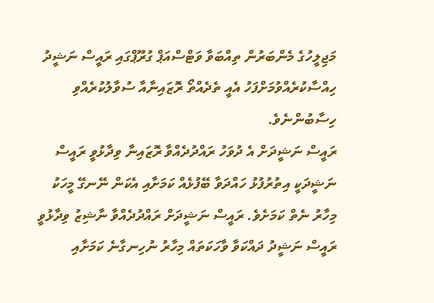މަޖިލީހުގެ މެންބަރުން ތިއްބަވާ ވަޓްސްއަޕް ގުރޫޕްގައި ރައީސް ނަޝީދު ހިއްސާކުރެއްވުމަށްފަހު އެއީ ތެދެއްތޯ ރޮޒައިނާއާ ސުވާލުކުރެއްވި ހިސާބުންނެވެ.
ރައީސް ނަޝީދަށް އެ ދުވަހު ރައްދުދެއްވާ ރޮޒައިނާ ވިދާޅުވީ ރައީސް ނަޝީދަކީ އިތުރުފުޅު ހައްދަވާ ބޭފުޅެއް ކަމަށާއި އެކަން ނޭނގޭ މީހަކު މިހާރު ނެތް ކަމަށެވެ. ރައީސް ނަޝީދަށް ރައްދުދެއްވާ ނާޝިޒު ވިދާޅުވީ ރައީސް ނަޝީދު ދައްކަވާ ވާހަކަތައް މިހާރު ނުހިނގާނެ ކަމަށާއި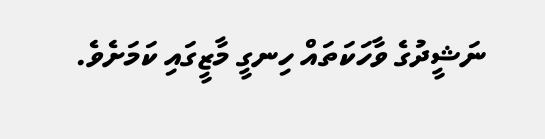ނަޝީދުގެ ވާހަކަތައް ހިނގީ މާޒީގައި ކަމަށެވެ.